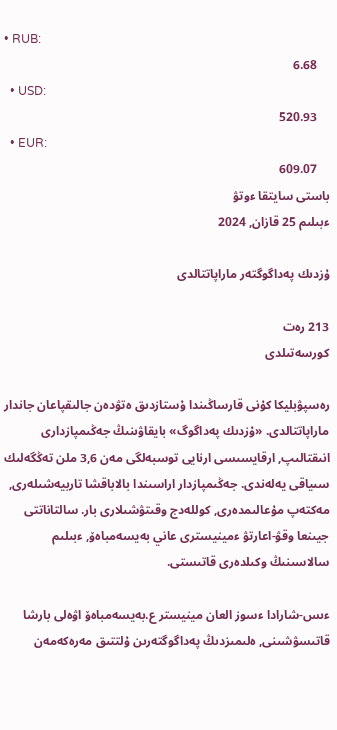• RUB:
    6.68
  • USD:
    520.93
  • EUR:
    609.07
باستى سايتقا ءوتۋ
ءبىلىم 25 قازان, 2024

ۇزدىك پەداگوگتەر ماراپاتتالدى

213 رەت
كورسەتىلدى

رەسپۋبليكا كۇنى قارساڭىندا ۇستازدىق ەتۋدەن جالىقپاعان جاندار ماراپاتتالدى. «ۇزدىك پەداگوگ» بايقاۋىنىڭ جەڭىمپازدارى انىقتالىپ, ارقايسىسى ارنايى توسبەلگى مەن 3,6 ملن تەڭگەلىك سىياقى يەلەندى. جەڭىمپازدار اراسىندا بالاباقشا تاربيەشىلەرى, مەكتەپ مۇعالىمدەرى, كوللەدج وقىتۋشىلارى بار. سالتاناتتى جيىنعا وقۋ-اعارتۋ ءمينيسترى عاني بەيسەمباەۆ, ءبىلىم سالاسىنىڭ وكىلدەرى قاتىستى.

ءىس-شارادا ءسوز العان مينيستر ع.بەيسەمباەۆ اۋەلى بارشا قاتىسۋشىنى, ەلىمىزدىڭ پەداگوگتەرىن ۇلتتىق مەرەكەمەن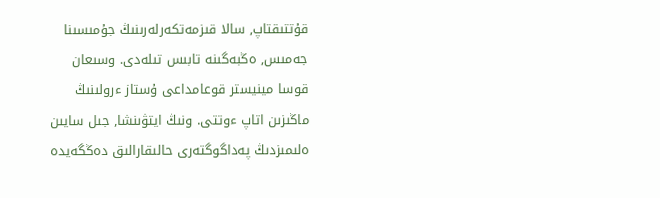قۇتتىقتاپ, سالا قىزمەتكەرلەرىنىڭ جۇمىسىنا جەمىس, ەڭبەگىنە تابىس تىلەدى. وسىعان قوسا مينيستر قوعامداعى ۇستاز ءرولىنىڭ ماڭىزىن اتاپ ءوتتى. ونىڭ ايتۋىنشا, جىل سايىن ەلىمىزدىڭ پەداگوگتەرى حالىقارالىق دەڭگەيدە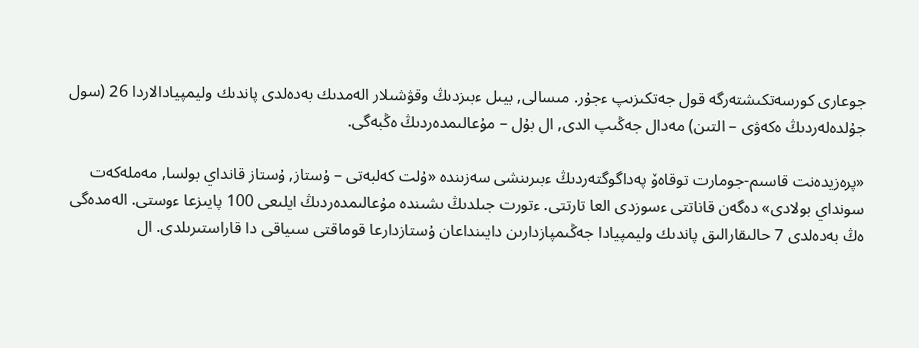جوعارى كورسەتكىشتەرگە قول جەتكىزىپ ءجۇر. مىسالى, بيىل ءبىزدىڭ وقۋشىلار الەمدىك بەدەلدى پاندىك وليمپيادالاردا 26 (سول جۇلدەلەردىڭ ەكەۋى – التىن) مەدال جەڭىپ الدى, ال بۇل – مۇعالىمدەردىڭ ەڭبەگى.

«پرەزيدەنت قاسىم-جومارت توقاەۆ پەداگوگتەردىڭ ءبىرىنشى سەزىندە «ۇلت كەلبەتى – ۇستاز, ۇستاز قانداي بولسا, مەملەكەت سونداي بولادى» دەگەن قاناتتى ءسوزدى العا تارتتى. ءتورت جىلدىڭ ىشىندە مۇعالىمدەردىڭ ايلىعى 100 پايىزعا ءوستى. الەمدەگى ەڭ بەدەلدى 7 حالىقارالىق پاندىك وليمپيادا جەڭىمپازدارىن دايىنداعان ۇستازدارعا قوماقتى سىياقى دا قاراستىرىلدى. ال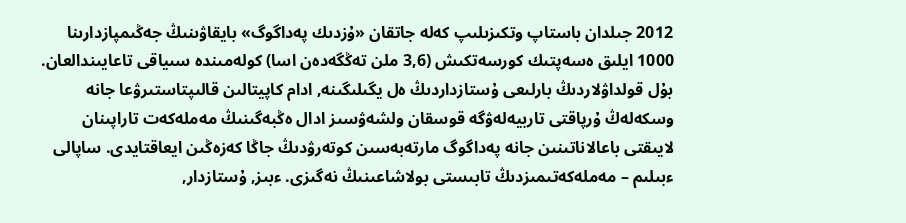2012 جىلدان باستاپ وتكىزىلىپ كەلە جاتقان «ۇزدىك پەداگوگ» بايقاۋىنىڭ جەڭىمپازدارىنا 1000 ايلىق ەسەپتىك كورسەتكىش (3,6 ملن تەڭگەدەن اسا) كولەمىندە سىياقى تاعايىندالعان. بۇل قولداۋلاردىڭ بارلىعى ۇستازداردىڭ ەل يگىلىگىنە, ادام كاپيتالىن قالىپتاستىرۋعا جانە وسكەلەڭ ۇرپاقتى تاربيەلەۋگە قوسقان ولشەۋسىز ادال ەڭبەگىنىڭ مەملەكەت تاراپىنان لايىقتى باعالاناتىنىن جانە پەداگوگ مارتەبەسىن كوتەرۋدىڭ جاڭا كەزەڭىن ايعاقتايدى. ساپالى ءبىلىم – مەملەكەتىمىزدىڭ تابىستى بولاشاعىنىڭ نەگىزى. ءبىز, ۇستازدار,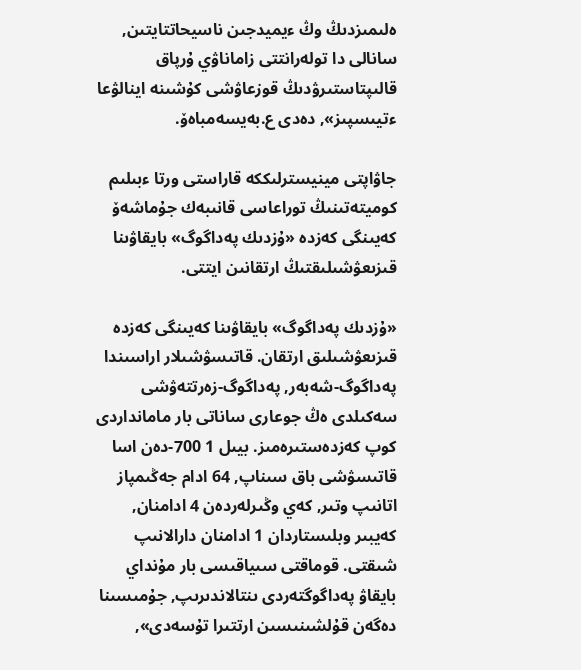ەلىمىزدىڭ وڭ ءيميدجىن ناسيحاتتايتىن, سانالى دا تولەرانتتى زاماناۋي ۇرپاق قالىپتاستىرۋدىڭ قوزعاۋشى كۇشىنە اينالۋعا ءتيىسپىز», دەدى ع.بەيسەمباەۆ.

جاۋاپتى مينيسترلىككە قاراستى ورتا ءبىلىم كوميتەتىنىڭ توراعاسى قانىبەك جۇماشەۆ كەيىنگى كەزدە «ۇزدىك پەداگوگ» بايقاۋىنا قىزىعۋشىلىقتىڭ ارتقانىن ايتتى.

«ۇزدىك پەداگوگ» بايقاۋىنا كەيىنگى كەزدە قىزىعۋشىلىق ارتقان. قاتىسۋشىلار اراسىندا پەداگوگ-شەبەر, پەداگوگ-زەرتتەۋشى سەكىلدى ەڭ جوعارى ساناتى بار مامانداردى كوپ كەزدەستىرەمىز. بيىل 1 700-دەن اسا قاتىسۋشى باق سىناپ, 64 ادام جەڭىمپاز اتانىپ وتىر, كەي وڭىرلەردەن 4 ادامنان, كەيبىر وبلىستاردان 1 ادامنان دارالانىپ شىقتى. قوماقتى سىياقىسى بار مۇنداي بايقاۋ پەداگوگتەردى ىنتالاندىرىپ, جۇمىسىنا دەگەن قۇلشىنىسىن ارتتىرا تۇسەدى»,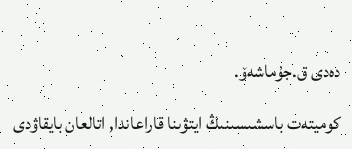دەدى ق.جۇماشەۆ.

كوميتەت باسشىسىنىڭ ايتۋىنا قاراعاندا, اتالعان بايقاۋدى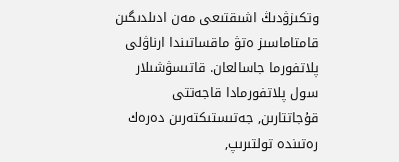وتكىزۋدىڭ اشىقتىعى مەن ادىلدىگىن قامتاماسىز ەتۋ ماقساتىندا ارناۋلى پلاتفورما جاسالعان. قاتىسۋشىلار سول پلاتفورمادا قاجەتتى قۇجاتتارىن, جەتىستىكتەرىن دەرەك رەتىندە تولتىرىپ,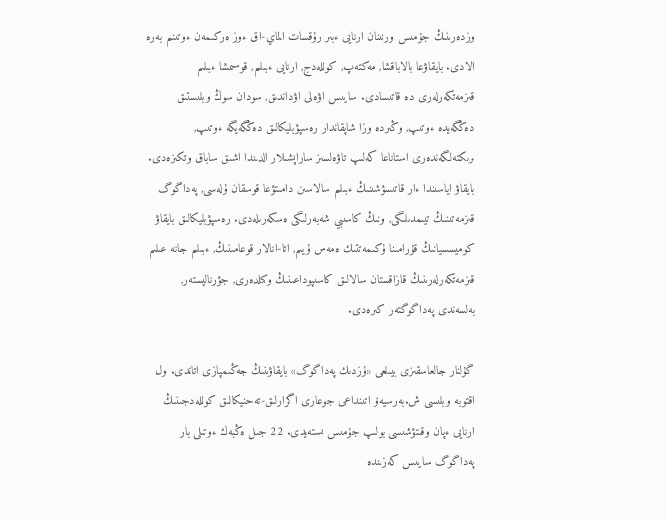وزدەرىنىڭ جۇمىس ورنىنان ارنايى ءبىر رۇقسات الماي-اق ءوز ەركىمەن ءوتىنىم بەرە الادى. بايقاۋعا بالاباقشا, مەكتەپ, كوللەدج, ارنايى ءبىلىم, قوسىمشا ءبىلىم قىزمەتكەرلەرى دە قاتىسادى. سايىس اۋەلى اۋداندىق, سودان سوڭ وبلىستىق دەڭگەيدە ءوتىپ, وڭىردە وزا شاپقاندار رەسپۋبليكالىق دەڭگەيگە ءوتىپ, ىرىكتەلگەندەرى استاناعا كەلىپ تاۋەلسىز ساراپشىلار الدىندا اشىق ساباق وتكىزەدى. بايقاۋ اياسىندا ءار قاتىسۋشىنىڭ ءبىلىم سالاسىن دامىتۋعا قوسقان ۇلەسى, پەداگوگ قىزمەتىنىڭ تيىمدىلىگى, ونىڭ كاسىبي شەبەرلىگى ەسكەرىلەدى. رەسپۋبليكالىق بايقاۋ كوميسسيانىڭ قۇرامىنا ۇكىمەتتىك ەمەس ۇيىم, اتا-انالار قوعامىنىڭ, ءبىلىم جانە عىلىم قىزمەتكەرلەرىنىڭ قازاقستان سالالىق كاسىپوداعىنىڭ وكىلدەرى, جۋرناليستەر, بەلسەندى پەداگوگتەر كىرەدى.

گۇلنار جالعاسقىزى بيىلعى «ۇزدىك پەداگوگ» بايقاۋىنىڭ جەڭىمپازى اتاندى. ول اقتوبە وبلىسى ش.بەرسيەۆ اتىنداعى جوعارى اگرارلىق-تەحنيكالىق كوللەدجىنىڭ ارنايى ءپان وقىتۋشىسى بولىپ جۇمىس ىستەيدى. 22 جىل ەڭبەك ءوتىلى بار پەداگوگ سايىس كەزىندە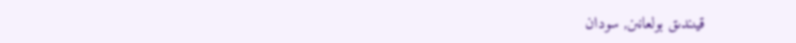قيىندىق بولعانىن, سودان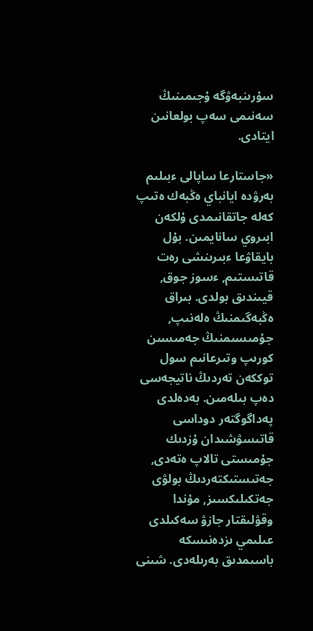سۇرىنبەۋگە ۇجىمىنىڭ سەنىمى سەپ بولعانىن ايتادى.

«جاستارعا ساپالى ءبىلىم بەرۋدە ايانباي ەڭبەك ەتىپ كەلە جاتقانىمدى ۇلكەن ابىروي سانايمىن. بۇل بايقاۋعا ءبىرىنشى رەت قاتىستىم, ءسوز جوق, قيىندىق بولدى. بىراق ەڭبەگىمنىڭ ەلەنىپ, جۇمىسىمنىڭ جەمىسىن كورىپ وتىرعانىم سول توككەن تەردىڭ ناتيجەسى دەپ بىلەمىن. بەدەلدى پەداگوگتەر دوداسى قاتىسۋشىدان ۇزدىك جۇمىستى تالاپ ەتەدى, جەتىستىكتەردىڭ بولۋى جەتكىلىكسىز, مۇندا وقۋلىقتار جازۋ سەكىلدى عىلىمي ىزدەنىسكە باسىمدىق بەرىلەدى. شىنى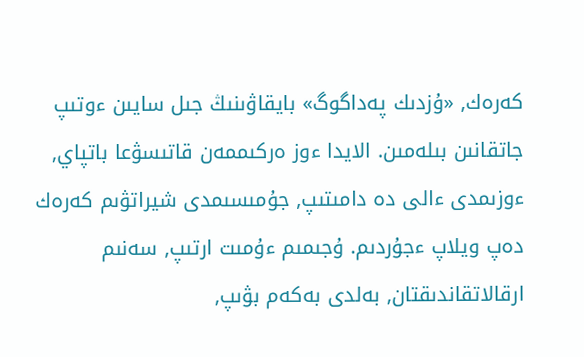كەرەك, «ۇزدىك پەداگوگ» بايقاۋىنىڭ جىل سايىن ءوتىپ جاتقانىن بىلەمىن. الايدا ءوز ەركىممەن قاتىسۋعا باتپاي, ءوزىمدى ءالى دە دامىتىپ, جۇمىسىمدى شيراتۋىم كەرەك دەپ ويلاپ ءجۇردىم. ۇجىمىم ءۇمىت ارتىپ, سەنىم ارقالاتقاندىقتان, بەلدى بەكەم بۋىپ,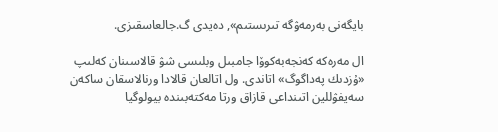بايگەنى بەرمەۋگە تىرىستىم», دەيدى گ.جالعاسقىزى.

ال مەرەكە كەنجەبەكوۆا جامبىل وبلىسى شۋ قالاسىنان كەلىپ «ۇزدىك پەداگوگ» اتاندى. ول اتالعان قالادا ورنالاسقان ساكەن سەيفۋللين اتىنداعى قازاق ورتا مەكتەبىندە بيولوگيا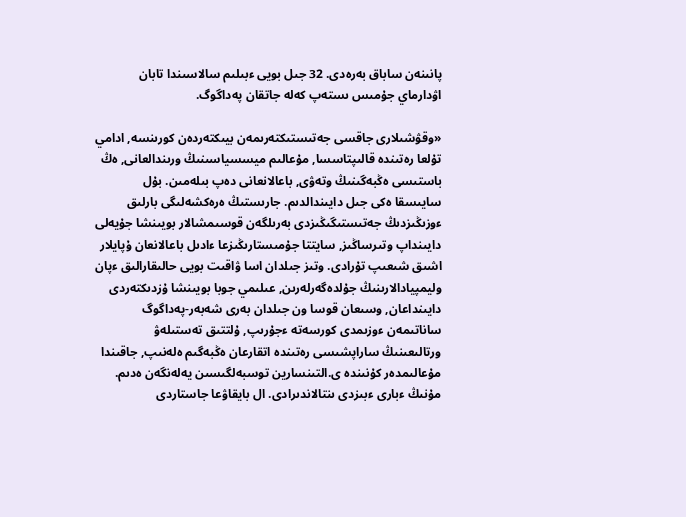پانىنەن ساباق بەرەدى. 32 جىل بويى ءبىلىم سالاسىندا تابان اۋدارماي جۇمىس ىستەپ كەلە جاتقان پەداگوگ.

«وقۋشىلارى جاقسى جەتىستىكتەرىمەن بيىكتەردەن كورىنسە, ادامي تۇلعا رەتىندە قالىپتاسسا, مۇعالىم ميسسياسىنىڭ ورىندالعانى, ەڭ باستىسى ەڭبەگىنىڭ وتەۋى, باعالانعانى دەپ بىلەمىن. بۇل سايىسقا ەكى جىل دايىندالدىم. جارىستىڭ ەرەكشەلىگى بارلىق ءوزىڭىزدىڭ جەتىستىگىڭىزدى بەرىلگەن قوسىمشالار بويىنشا جۇيەلى دايىنداپ وتىرساڭىز, سايتتا جۇمىستارىڭىزعا ءادىل باعالانعان ۇپايلار اشىق شىعىپ تۇرادى. وتىز جىلدان اسا ۋاقىت بويى حالىقارالىق ءپان وليمپيادالارىنىڭ جۇلدەگەرلەرىن, عىلىمي جوبا بويىنشا ۇزدىكتەردى دايىنداعان, وسىعان قوسا ون جىلدان بەرى شەبەر-پەداگوگ ساناتىمەن ءوزىمدى كورسەتە ءجۇرىپ, ۇلتتىق تەستىلەۋ ورتالىعىنىڭ ساراپشىسى رەتىندە اتقارعان ەڭبەگىم ەلەنىپ, جاقىندا مۇعالىمدەر كۇنىندە ى.التىنسارين توسبەلگىسىن يەلەنگەن ەدىم. مۇنىڭ ءبارى ءبىزدى ىنتالاندىرادى. ال بايقاۋعا جاستاردى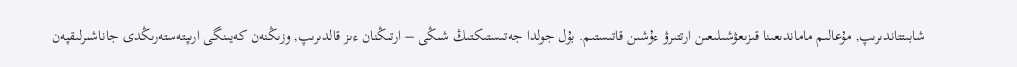شابىتتاندىرىپ, مۇعالىم ماماندىعىنا قىزىعۋشىلىعىن ارتتىرۋ ءۇشىن قاتىستىم. بۇل جولدا جەتىستىكتىڭ شىڭى – ارتىڭنان ءىز قالدىرىپ, وزىڭنەن كەيىنگى ارىپتەستەرىڭدى جاناشىرلىقپەن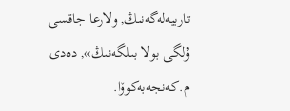تاربيەلەگەنىڭ, ولارعا جاقسى ۇلگى بولا بىلگەنىڭ», دەدى م.كەنجەبەكوۆا.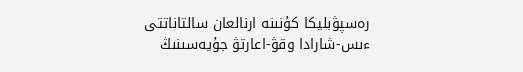رەسپۋبليكا كۇنىنە ارنالعان سالتاناتتى ءىس-شارادا وقۋ-اعارتۋ جۇيەسىنىڭ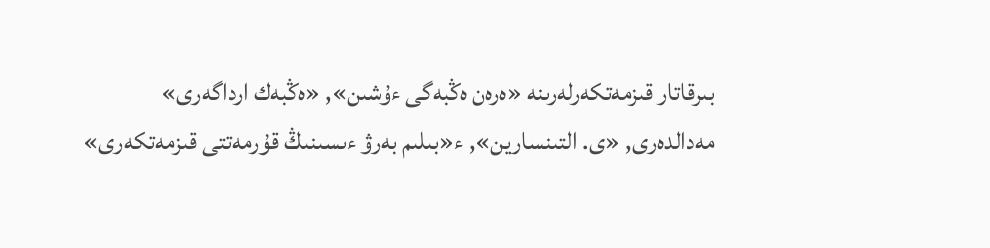بىرقاتار قىزمەتكەرلەرىنە «ەرەن ەڭبەگى ءۇشىن», «ەڭبەك ارداگەرى» مەدالدەرى, «ى. التىنسارين», ء«بىلىم بەرۋ ءىسىنىڭ قۇرمەتتى قىزمەتكەرى»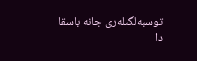توسبەلگىلەرى جانە باسقا دا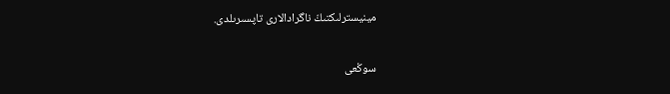مينيسترلىكتىڭ ناگرادالارى تاپسىرىلدى.

سوڭعى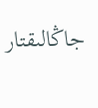جاڭالىقتار